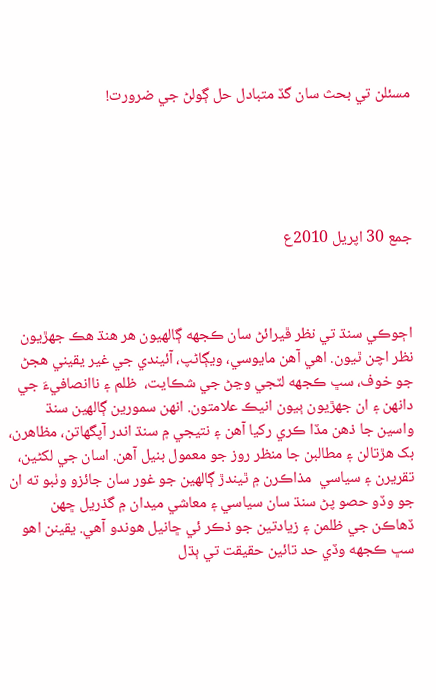مسئلن تي بحث سان گڏ متبادل حل ڳولڻ جي ضرورت!





جمع 30 اپريل 2010ع



اڄوڪي سنڌ تي نظر ڦيرائڻ سان ڪجهه ڳالهيون هر هنڌ هڪ جهڙيون نظر اچن ٿيون. اهي آهن مايوسي، ويڳاڻپ، آئيندي جي غير يقيني هجڻ جو خوف، سڀ ڪجهه لٽجي وڃڻ جي شڪايت،  ظلم ۽ ناانصافيءَ جي دانهن ۽ ان جهڙيون ٻيون انيڪ علامتون. انهن سمورين ڳالهين سنڌ واسين جا ذهن مڏا ڪري رکيا آهن ۽ نتيجي ۾ سنڌ اندر آپگهاتن، مظاهرن، بک هڙتالن ۽ مطالبن جا منظر روز جو معمول بنيل آهن. اسان جي لکڻين، تقريرن ۽ سياسي  مذاڪرن ۾ ٿيندڙ ڳالهين جو غور سان جائزو وٺبو ته ان جو وڏو حصو پڻ سنڌ سان سياسي ۽ معاشي ميدان ۾ گذريل ڇهن ڏهاڪن جي ظلمن ۽ زيادتين جو ذڪر ئي ڇانيل هوندو آهي. يقينن اهو سڀ ڪجهه وڏي حد تائين حقيقت تي ٻڌل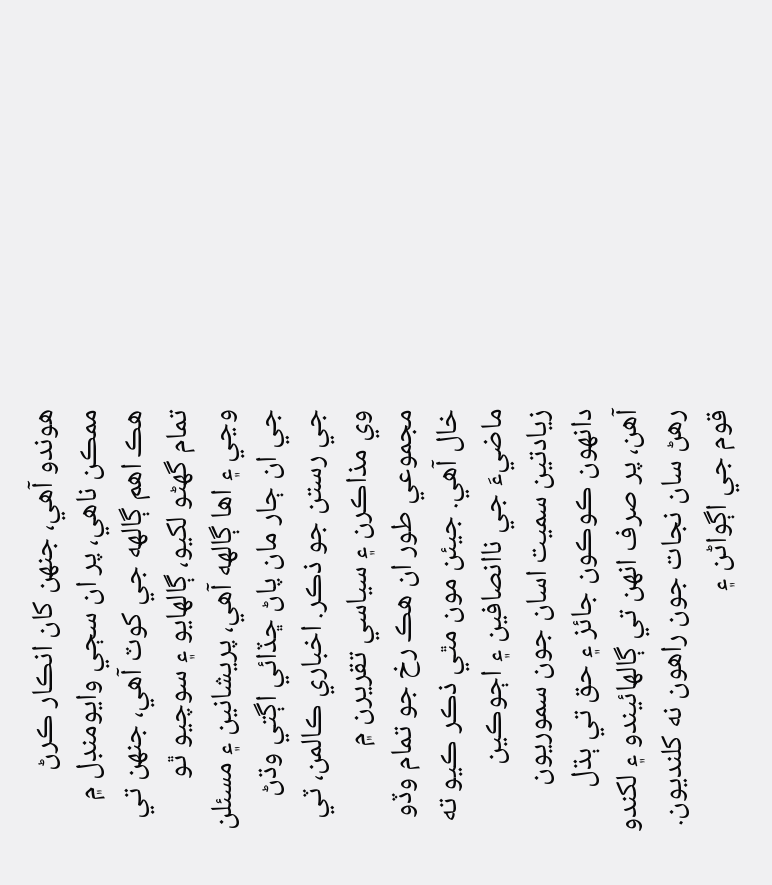هوندو آهي، جنهن کان انڪار ڪرڻ ممڪن ناهي، پر ان سڄي وايومنڊل ۾ هڪ اهم ڳالهه جي کوٽ آهي، جنهن تي تمام گهڻو لکيو، ڳالهايو ۽ سوچيو ٿو وڃي ۽ اها ڳالهه آهي، پريشانين ۽ مسئلن جي ان ڄار مان پاڻ ڇڏائي اڳتي وڌڻ جي رستن جو ذڪر. اخباري ڪالمن، ٽي وي مذاڪرن ۽ سياسي تقريرن ۾ مجموعي طور ان هڪ رخ جو تمام وڏو خال آهي. جيئن مون مٿي ذڪر ڪيو ته ماضيءَ جي ناانصافين ۽ اڄوڪين زيادتين سميت اسان جون سموريون دانهون ڪوڪون جائز ۽ حق تي ٻڌل آهن، پر صرف انهن تي ڳالهائيندو ۽ لکندو رهڻ سان نجات جون راهون نه کلنديون. قوم جي اڳواڻن ۽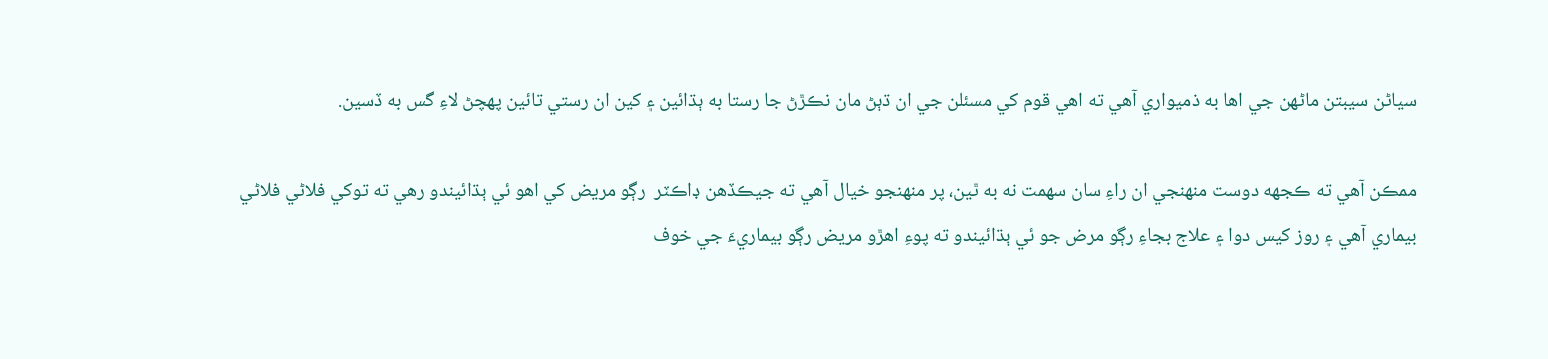سياڻن سيبتن ماڻهن جي اها به ذميواري آهي ته اهي قوم کي مسئلن جي ان ڌٻڻ مان نڪڙڻ جا رستا به ٻڌائين ۽ کين ان رستي تائين پهچڻ لاءِ گس به ڏسين.

ممڪن آهي ته ڪجهه دوست منهنجي ان راءِ سان سهمت نه به ٿين، پر منهنجو خيال آهي ته جيڪڏهن ڊاڪٽر  رڳو مريض کي اهو ئي ٻڌائيندو رهي ته توکي فلاڻي فلاڻي بيماري آهي ۽ روز کيس دوا ۽ علاج بجاءِ رڳو مرض جو ئي ٻڌائيندو ته پوءِ اهڙو مريض رڳو بيماريءَ جي خوف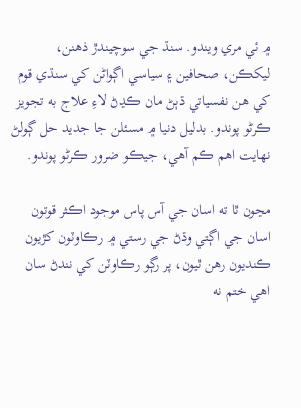۾ ئي مري ويندو. سنڌ جي سوچيندڙ ذهنن، ليکڪن، صحافين ۽ سياسي اڳواڻن کي سنڌي قوم کي هن نفسياتي ڌٻڻ مان ڪڍڻ لاءِ علاج به تجويز ڪرڻو پوندو. بدليل دنيا ۾ مسئلن جا جديد حل ڳولڻ نهايت اهم ڪم آهي، جيڪو ضرور ڪرڻو پوندو.

مڃون ٿا ته اسان جي آس پاس موجود اڪثر قوتون اسان جي اڳتي وڌڻ جي رستي ۾ رڪاوٽون کڙيون ڪنديون رهن ٿيون، پر رڳو رڪاوٽن کي نندڻ سان اهي ختم نه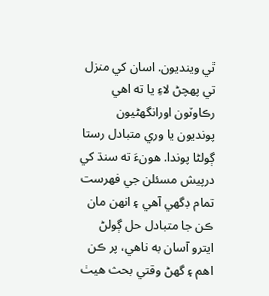ٿي وينديون. اسان کي منزل تي پهچڻ لاءِ يا ته اهي رڪاوٽون اورانگهڻيون پونديون يا وري متبادل رستا ڳولڻا پوندا. هونءَ ته سنڌ کي درپيش مسئلن جي فهرست تمام ڊگهي آهي ۽ انهن مان ڪن جا متبادل حل ڳولڻ ايترو آسان به ناهي، پر ڪن اهم ۽ گهڻ وقتي بحث هيٺ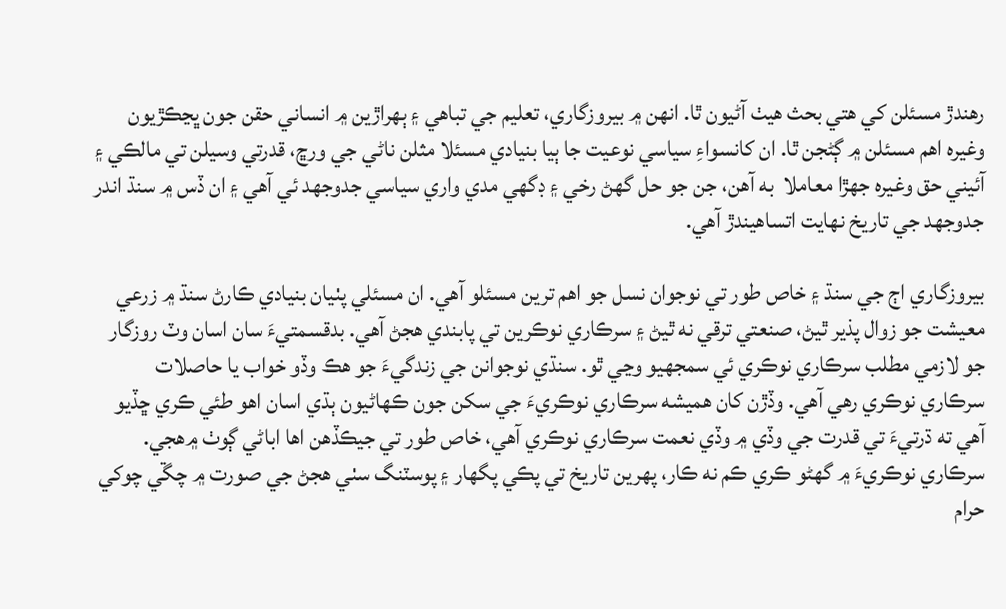رهندڙ مسئلن کي هتي بحث هيٺ آڻيون ٿا. انهن ۾ بيروزگاري، تعليم جي تباهي ۽ ٻهراڙين ۾ انساني حقن جون ڀڃڪڙيون وغيره اهم مسئلن ۾ ڳڻجن ٿا. ان کانسواءِ سياسي نوعيت جا ٻيا بنيادي مسئلا مثلن ناڻي جي ورڇ، قدرتي وسيلن تي مالڪي ۽ آئيني حق وغيره جهڙا معاملا  به آهن، جن جو حل گهڻ رخي ۽ ڊگهي مدي واري سياسي جدوجهد ئي آهي ۽ ان ڏس ۾ سنڌ اندر جدوجهد جي تاريخ نهايت اتساهيندڙ آهي.

بيروزگاري اڄ جي سنڌ ۽ خاص طور تي نوجوان نسل جو اهم ترين مسئلو آهي. ان مسئلي پٺيان بنيادي ڪارڻ سنڌ ۾ زرعي معيشت جو زوال پذير ٿيڻ، صنعتي ترقي نه ٿيڻ ۽ سرڪاري نوڪرين تي پابندي هجڻ آهي. بدقسمتيءَ سان اسان وٽ روزگار جو لازمي مطلب سرڪاري نوڪري ئي سمجهيو وڃي ٿو. سنڌي نوجوانن جي زندگيءَ جو هڪ وڏو خواب يا حاصلات سرڪاري نوڪري رهي آهي. وڏڙن کان هميشه سرڪاري نوڪريءَ جي سکن جون ڪهاڻيون ٻڌي اسان اهو طئي ڪري ڇڏيو آهي ته ڌرتيءَ تي قدرت جي وڏي ۾ وڏي نعمت سرڪاري نوڪري آهي، خاص طور تي جيڪڏهن اها اباڻي ڳوٺ ۾هجي. سرڪاري نوڪريءَ ۾ گهڻو ڪري ڪم نه ڪار، پهرين تاريخ تي پڪي پگهار ۽ پوسٽنگ سٺي هجڻ جي صورت ۾ چڱي چوکي حرام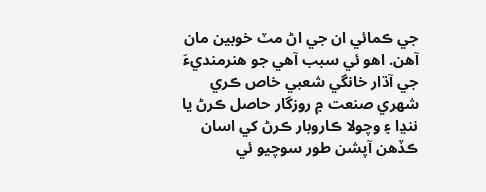جي ڪمائي ان جي اڻ مٽ خوبين مان آهن. اهو ئي سبب آهي جو هنرمنديءَ جي آڌار خانگي شعبي خاص ڪري شهري صنعت ۾ روزگار حاصل ڪرڻ يا ننڍا ۽ وچولا ڪاروبار ڪرڻ کي اسان ڪڏهن آپشن طور سوچيو ئي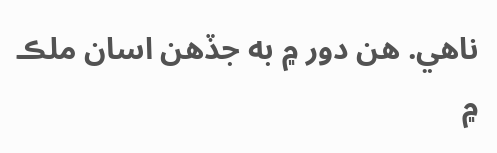ناهي. هن دور ۾ به جڏهن اسان ملڪ ۾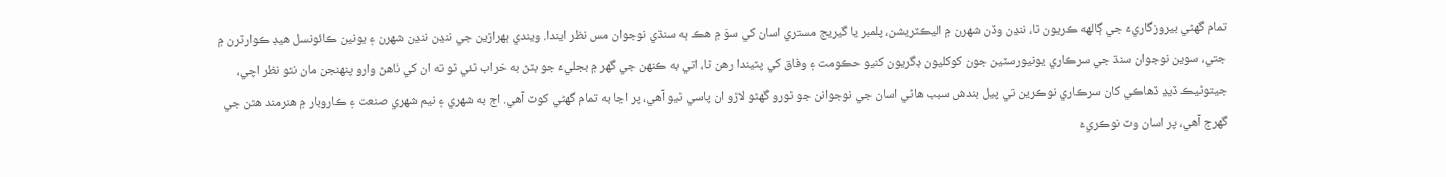تمام گهڻي بيروزگاريءَ جي ڳالهه ڪريون ٿا، ننڍن وڏن شهرن ۾ اليڪٽريشن، پلمبر يا گيريج مستري اسان کي سوَ ۾ هڪ ٻه سنڌي نوجوان مس نظر ايندا. ويندي ٻهراڙين جي ننڍن ننڍن شهرن ۽ يونين ڪائونسل هيڊ ڪوارٽرن ۾ جتي، سوين نوجوان سنڌ جي سرڪاري يونيورسٽين جون کوکليون ڊگريون کنيو حڪومت ۽ وفاق کي پٽيندا رهن ٿا، اتي به ڪنهن جي گهر ۾ بجليءَ جو بٽڻ به خراب ٿئي ٿو ته ان کي ٺاهڻ وارو پنهنجن مان نٿو نظر اچي، جيتوڻيڪ ڏيڍ ڏهاڪي کان سرڪاري نوڪرين تي پيل بندش سبب هاڻي اسان جي نوجوانن جو ٿورو گهڻو لاڙو ان پاسي ٿيو آهي، پر اڃا به تمام گهڻي کوٽ آهي. اڄ به شهري ۽ نيم شهري صنعت ۽ ڪاروبار ۾ هنرمند هٿن جي گهرج آهي، پر اسان وٽ نوڪريءَ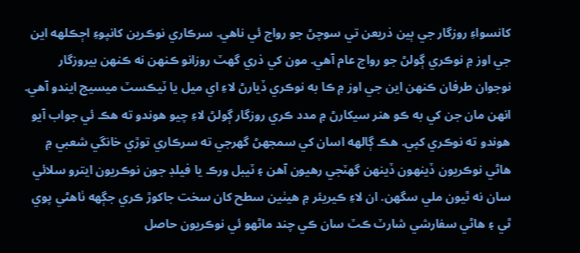کانسواءِ روزگار جي ٻين ذريعن تي سوچڻ جو رواج ئي ناهي. سرڪاري نوڪرين کانپوءِ اڄڪلهه اين جي اوز ۾ نوڪري ڳولڻ جو رواج عام آهي. مون کي ذري گهٽ روزانو ڪنهن نه ڪنهن بيروزگار نوجوان طرفان ڪنهن اين جي اوز ۾ ڪا به نوڪري ڏيارڻ لاءِ اي ميل يا ٽيڪسٽ ميسيج ايندو آهي. انهن مان جن کي به ڪو هنر سيکارڻ ۾ مدد ڪري روزگار ڳولڻ لاءِ چيو هوندو ته هڪ ئي جواب آيو هوندو ته نوڪري کپي. هڪ ڳالهه اسان کي سمجهڻ گهرجي ته سرڪاري توڙي خانگي شعبي ۾ هاڻي نوڪريون ڏينهون ڏينهن گهٽجي رهيون آهن ۽ ٽيبل ورڪ يا فيلڊ جون نوڪريون ايترو سلائي سان نه ٿيون ملي سگهن. ان لاءِ ڪيريئر ۾ هيٺين سطح کان سخت جاکوڙ ڪري جڳهه ٺاهڻي پوي ٿي ۽ هاڻي سفارشي شارٽ ڪٽ سان ڪي چند ماڻهو ئي نوڪريون حاصل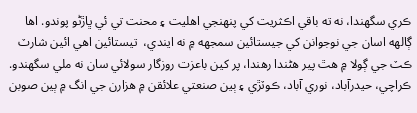ڪري سگهندا، نه ته باقي اڪثريت کي پنهنجي اهليت ۽ محنت تي ئي ڀاڙڻو پوندو. اها ڳالهه اسان جي نوجوانن کي جيستائين سمجهه ۾ نه ايندي،  تيستائين اهي ائين شارٽ ڪٽ جي ڳولا ۾ هٿ پير هڻندا رهندا، پر کين باعزت روزگار سولائي سان نه ملي سگهندو. ڪراچي، حيدرآباد، نوري آباد، ڪوٽڙي ۽ ٻين صنعتي علائقن ۾ هزارن جي انگ ۾ ٻين صوبن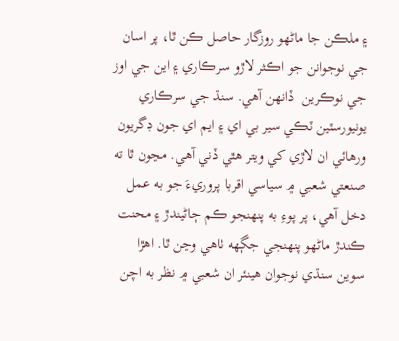۽ ملڪن جا ماڻهو روزگار حاصل ڪن ٿا، پر اسان جي نوجوانن جو اڪثر لاڙو سرڪاري ۽ اين جي اوز جي نوڪرين  ڏانهن آهي. سنڌ جي سرڪاري يونيورسٽين ٽڪي سير بي اي ۽ ايم اي جون ڊگريون ورهائي ان لاڙي کي ويتر هٿي ڏني آهي. مڃون ٿا ته صنعتي شعبي ۾ سياسي اقربا پروريءَ جو به عمل دخل آهي، پر پوءِ به پنهنجو ڪم ڄاڻيندڙ ۽ محنت ڪندڙ ماڻهو پنهنجي جڳهه ٺاهي وڃن ٿا. اهڙا سوين سنڌي نوجوان هينئر ان شعبي ۾ نظر به اچن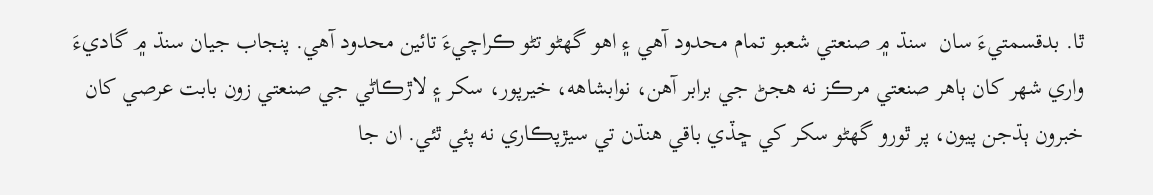ٿا. بدقسمتيءَ سان  سنڌ ۾ صنعتي شعبو تمام محدود آهي ۽ اهو گهڻو تڻو ڪراچيءَ تائين محدود آهي. پنجاب جيان سنڌ ۾ گاديءَ واري شهر کان ٻاهر صنعتي مرڪز نه هجڻ جي برابر آهن، نوابشاهه، خيرپور، سکر ۽ لاڙڪاڻي جي صنعتي زون بابت عرصي کان خبرون ٻڌجن پيون، پر ٿورو گهڻو سکر کي ڇڏي باقي هنڌن تي سيڙپڪاري نه پئي ٿئي. ان جا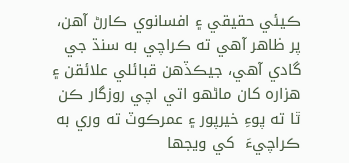ڪيئي حقيقي ۽ افسانوي ڪارڻ آهن، پر ظاهر آهي ته ڪراچي به سنڌ جي گادي آهي، جيڪڏهن قبائلي علائقن ۽ هزاره کان ماڻهو اتي اچي روزگار ڪن ٿا ته پوءِ خيرپور ۽ عمرڪوٽ ته وري به ڪراچيءَ  کي ويجها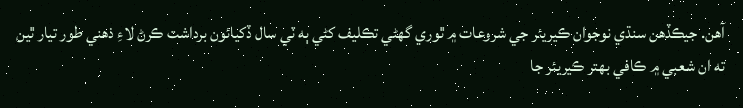آهن. جيڪڏهن سنڌي نوجوان ڪيريئر جي شروعات ۾ ٿوري گهڻي تڪليف کڻي ٻه ٽي سال ڏکيائون برداشت ڪرڻ لاءِ ذهني طور تيار ٿين ته ان شعبي ۾ ڪافي بهتر ڪيريئر جا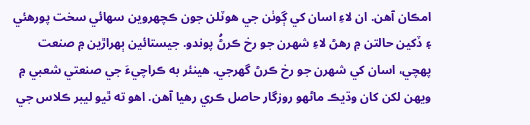امڪان آهن. ان لاءِ اسان کي ڳوٺن جي هوٽلن جون ڪچهروين سهائي سخت پورهئي ۽ ڏکين حالتن ۾ رهڻ لاءِ شهرن جو رخ ڪرڻُ پوندو. جيستائين ٻهراڙين ۾ صنعت پهچي، اسان کي شهرن جو رخ ڪرڻ گهرجي. هينئر به ڪراچيءَ جي صنعتي شعبي ۾ ويهن لکن کان وڌيڪ ماڻهو روزگار حاصل ڪري رهيا آهن. اهو ته ٿيو ليبر ڪلاس جي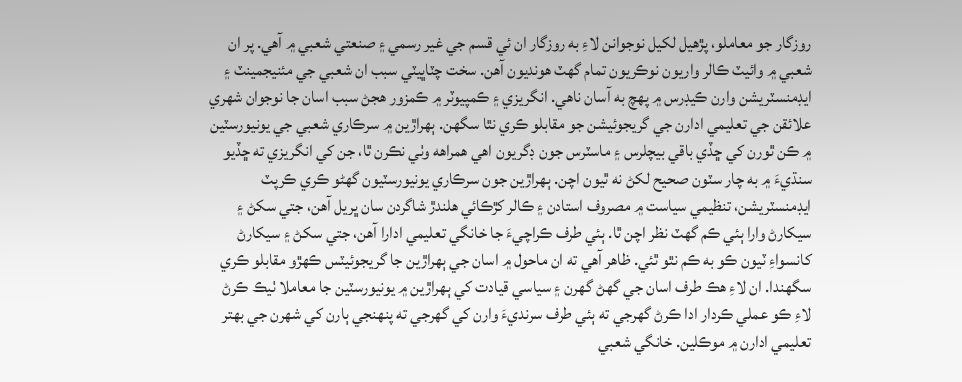روزگار جو معاملو، پڙهيل لکيل نوجوانن لاءِ به روزگار ان ئي قسم جي غير رسمي ۽ صنعتي شعبي ۾ آهي. پر ان شعبي ۾ وائيٽ ڪالر واريون نوڪريون تمام گهٽ هونديون آهن. سخت چٽاڀيٽي سبب ان شعبي جي مئنيجمينٽ ۽ ايڊمنسٽريشن وارن ڪيڊرس ۾ پهچ به آسان ناهي. انگريزي ۽ ڪمپيوٽر ۾ ڪمزور هجڻ سبب اسان جا نوجوان شهري علائقن جي تعليمي ادارن جي گريجوئيشن جو مقابلو ڪري نٿا سگهن. ٻهراڙين ۾ سرڪاري شعبي جي يونيورسٽين ۾ ڪن ٿورن کي ڇڏي باقي بيچلرس ۽ ماسٽرس جون ڊگريون اهي همراهه وٺي نڪرن ٿا، جن کي انگريزي ته ڇڏيو سنڌيءَ ۾ به چار سٽون صحيح لکڻ نه ٿيون اچن. ٻهراڙين جون سرڪاري يونيورسٽيون گهڻو ڪري ڪرپٽ ايڊمنسٽريشن، تنظيمي سياست ۾ مصروف استادن ۽ ڪالر کڙڪائي هلندڙ شاگردن سان ڀريل آهن، جتي سکڻ ۽ سيکارڻ وارا ٻئي ڪم گهٽ نظر اچن ٿا. ٻئي طرف ڪراچيءَ جا خانگي تعليمي ادارا آهن، جتي سکڻ ۽ سيکارڻ کانسواءِ ٽيون ڪو به ڪم نٿو ٿئي. ظاهر آهي ته ان ماحول ۾ اسان جي ٻهراڙين جا گريجوئيٽس ڪهڙو مقابلو ڪري سگهندا. ان لاءِ هڪ طرف اسان جي گهڻ گهرن ۽ سياسي قيادت کي ٻهراڙين ۾ يونيورسٽين جا معاملا ٺيڪ ڪرڻ لاءِ ڪو عملي ڪردار ادا ڪرڻ گهرجي ته ٻئي طرف سرنديءَ وارن کي گهرجي ته پنهنجي ٻارن کي شهرن جي بهتر تعليمي ادارن ۾ موڪلين. خانگي شعبي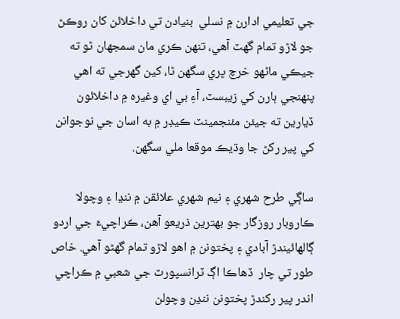جي تعليمي ادارن ۾ نسلي  بنيادن تي داخلائن کان روڪڻ جو لاڙو تمام گهٽ آهي، تنهن ڪري مان سمجهان ٿو ته جيڪي ماڻهو خرچ ڀري سگهن ٿا، کين گهرجي ته اهي پنهنجي ٻارن کي زيبسٽ، آءِ بي اي وغيره ۾ داخلائون ڏيارين ته جيئن مئنجمينٽ ڪيڊر ۾ به اسان جي نوجوانن کي پير رکڻ جا وڌيڪ موقعا ملي سگهن.

ساڳي طرح شهري ۽ نيم شهري علائقن ۾ ننڍا ۽ وچولا ڪاروبار روزگار جو بهترين ذريعو آهن، ڪراچيءَ جي اردو ڳالهائيندڙ آبادي ۽ پختونن ۾ اهو لاڙو تمام گهڻو آهي. خاص طور تي چار  ڏهاڪا اڳ ٽرانسپورٽ جي شعبي ۾ ڪراچي اندر پير رکندڙ پختونن ننڍن وچولن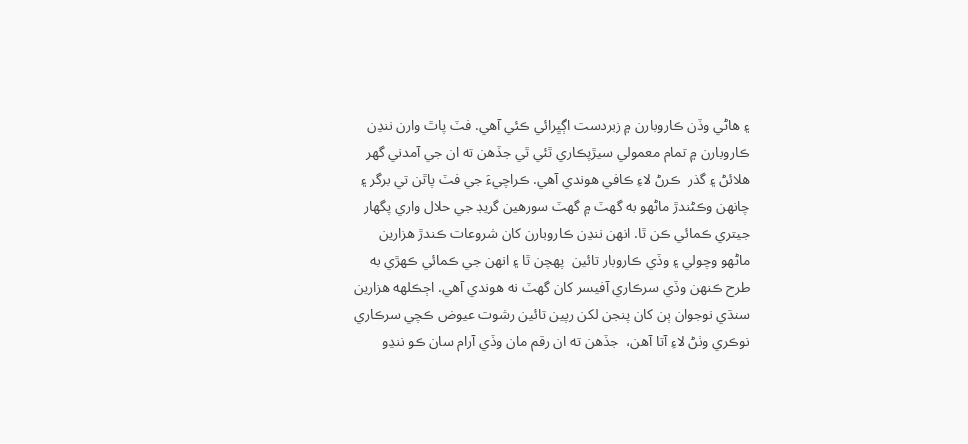۽ هاڻي وڏن ڪاروبارن ۾ زبردست اڳڀرائي ڪئي آهي. فٽ پاٿ وارن ننڍن ڪاروبارن ۾ تمام معمولي سيڙپڪاري ٿئي ٿي جڏهن ته ان جي آمدني گهر هلائڻ ۽ گذر  ڪرڻ لاءِ ڪافي هوندي آهي. ڪراچيءَ جي فٽ پاٿن تي برگر ۽ چانهن وڪڻندڙ ماڻهو به گهٽ ۾ گهٽ سورهين گريڊ جي حلال واري پگهار جيتري ڪمائي ڪن ٿا. انهن ننڍن ڪاروبارن کان شروعات ڪندڙ هزارين ماڻهو وچولي ۽ وڏي ڪاروبار تائين  پهچن ٿا ۽ انهن جي ڪمائي ڪهڙي به طرح ڪنهن وڏي سرڪاري آفيسر کان گهٽ نه هوندي آهي. اڄڪلهه هزارين سنڌي نوجوان ٻن کان پنجن لکن رپين تائين رشوت عيوض ڪچي سرڪاري نوڪري وٺڻ لاءِ آتا آهن،  جڏهن ته ان رقم مان وڏي آرام سان ڪو ننڍو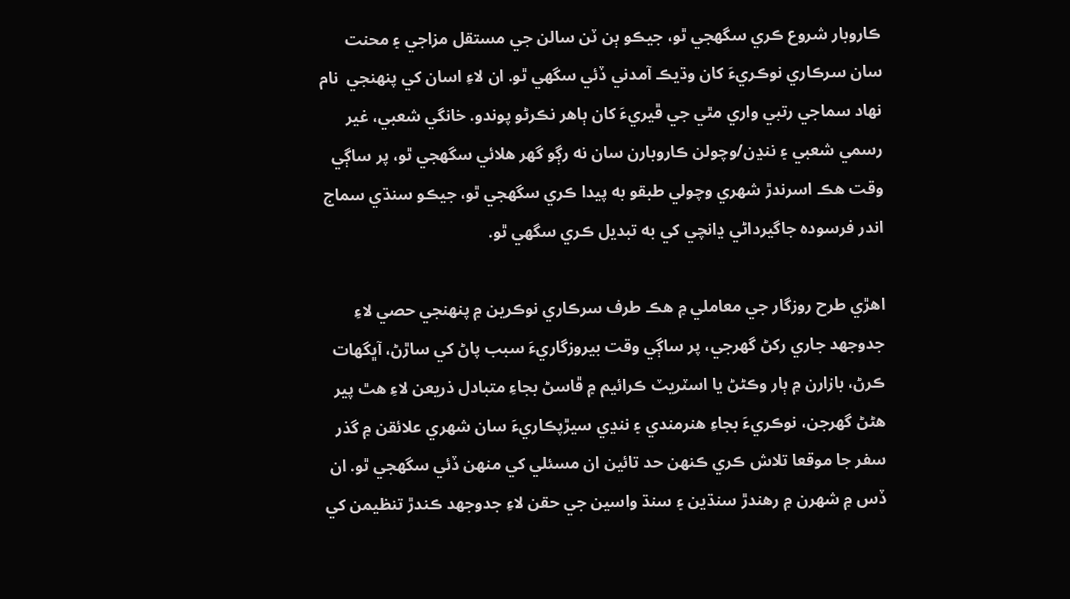ڪاروبار شروع ڪري سگهجي ٿو، جيڪو ٻن ٽن سالن جي مستقل مزاجي ۽ محنت سان سرڪاري نوڪريءَ کان وڌيڪ آمدني ڏئي سگهي ٿو. ان لاءِ اسان کي پنهنجي  نام نهاد سماجي رتبي واري مٿي جي ڦيريءَ کان ٻاهر نڪرڻو پوندو. خانگي شعبي، غير رسمي شعبي ۽ ننڍن/وچولن ڪاروبارن سان نه رڳو گهر هلائي سگهجي ٿو، پر ساڳي وقت هڪ اسرندڙ شهري وچولي طبقو به پيدا ڪري سگهجي ٿو، جيڪو سنڌي سماج اندر فرسوده جاگيرداڻي ڍانچي کي به تبديل ڪري سگهي ٿو.

اهڙي طرح روزگار جي معاملي ۾ هڪ طرف سرڪاري نوڪرين ۾ پنهنجي حصي لاءِ جدوجهد جاري رکڻ گهرجي، پر ساڳي وقت بيروزگاريءَ سبب پاڻ کي ساڙڻ، آڀگهات ڪرڻ، بازارن ۾ ٻار وڪڻڻ يا اسٽريٽ ڪرائيم ۾ ڦاسڻ بجاءِ متبادل ذريعن لاءِ هٿ پير هڻڻ گهرجن، نوڪريءَ بجاءِ هنرمندي ۽ ننڍي سيڙپڪاريءَ سان شهري علائقن ۾ گذر سفر جا موقعا تلاش ڪري ڪنهن حد تائين ان مسئلي کي منهن ڏئي سگهجي ٿو. ان ڏس ۾ شهرن ۾ رهندڙ سنڌين ۽ سنڌ واسين جي حقن لاءِ جدوجهد ڪندڙ تنظيمن کي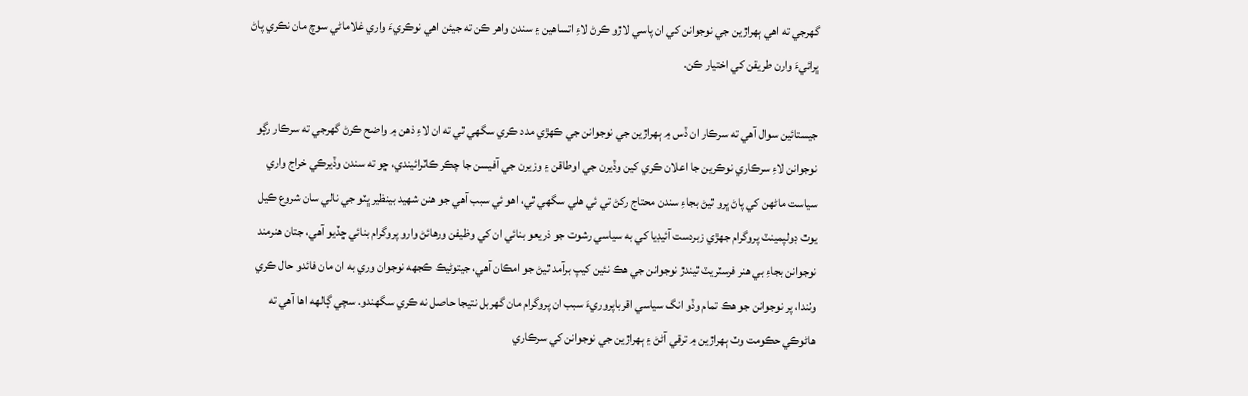گهرجي ته اهي ٻهراڙين جي نوجوانن کي ان پاسي لاڙو ڪرڻ لاءِ اتساهين ۽ سندن واهر ڪن ته جيئن اهي نوڪريءَ واري غلاماڻي سوچ مان نڪري پاڻ ڀرائيءَ وارن طريقن کي اختيار ڪن.

جيستائين سوال آهي ته سرڪار ان ڏس ۾ ٻهراڙين جي نوجوانن جي ڪهڙي مدد ڪري سگهي ٿي ته ان لاءِ ذهن ۾ واضح ڪرڻ گهرجي ته سرڪار رڳو نوجوانن لاءِ سرڪاري نوڪرين جا اعلان ڪري کين وڏيرن جي اوطاقن ۽ وزيرن جي آفيسن جا چڪر ڪاٽرائيندي، ڇو ته سندن وڏيرڪي خراج واري سياست ماڻهن کي پاڻ ڀرو ٿيڻ بجاءِ سندن محتاج رکڻ تي ئي هلي سگهي ٿي، اهو ئي سبب آهي جو هنن شهيد بينظير ڀٽو جي نالي سان شروع ڪيل يوٿ ڊولپمينٽ پروگرام جهڙي زبردست آئيڊيا کي به سياسي رشوت جو ذريعو بنائي ان کي وظيفن ورهائڻ وارو پروگرام بنائي ڇڏيو آهي، جتان هنرمند نوجوانن بجاءِ بي هنر فرسٽريٽ ٿيندڙ نوجوانن جي هڪ نئين کيپ برآمد ٿيڻ جو امڪان آهي، جيتوڻيڪ ڪجهه نوجوان وري به ان مان فائدو حال ڪري وٺندا، پر نوجوانن جو هڪ تمام وڏو انگ سياسي اقرباپروريءَ سبب ان پروگرام مان گهربل نتيجا حاصل نه ڪري سگهندو. سچي ڳالهه اها آهي ته هاڻوڪي حڪومت وٽ ٻهراڙين ۾ ترقي آڻڻ ۽ ٻهراڙين جي نوجوانن کي سرڪاري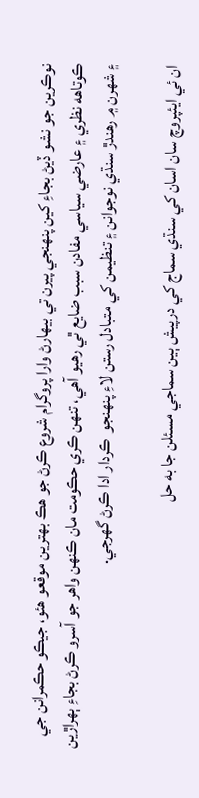نوڪرين جو نشو ڏيڻ بجاءِ کين پنهنجي پيرن تي بيهارڻ وارا پروگرام شروع ڪرڻ جو هڪ بهترين موقعو هئو، جيڪو حڪمرانن جي ڪوتاهه نظري ۽ عارضي سياسي مفادن سبب ضايع ٿي رهيو آهي، تنهن ڪري حڪومت مان ڪنهن واهر جو آسرو ڪرڻ بجاءِ ٻهراڙين ۽ شهرن ۾ رهندڙ سنڌي نوجوانن ۽ تنظيمن کي متبادل رستن لاءِ پنهنجو  ڪردار ادا ڪرڻ گهرجي.

ان ئي ايئپروچ سان اسان کي سنڌي سماج کي درپيش ٻين سماجي مسئلن جا به حل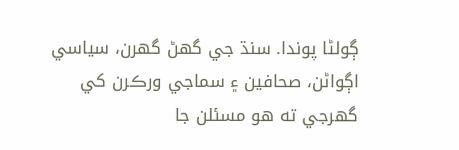ڳولڻا پوندا. سنڌ جي گهڻ گهرن، سياسي اڳواڻن، صحافين ۽ سماجي ورڪرن کي گهرجي ته هو مسئلن جا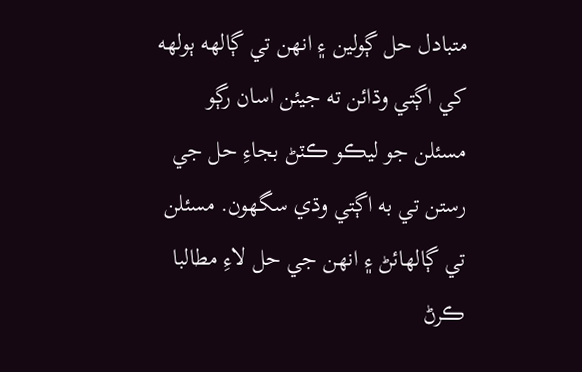متبادل حل ڳولين ۽ انهن تي ڳالهه ٻولهه کي اڳتي وڌائن ته جيئن اسان رڳو مسئلن جو ليڪو ڪٽڻ بجاءِ حل جي رستن تي به اڳتي وڌي سگهون. مسئلن تي ڳالهائڻ ۽ انهن جي حل لاءِ مطالبا ڪرڻ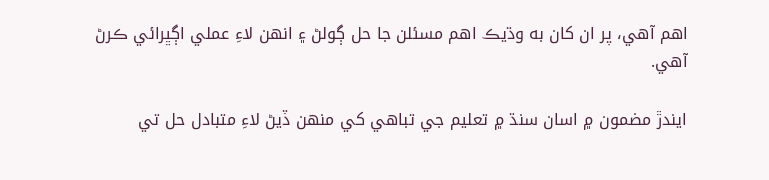اهم آهي، پر ان کان به وڌيڪ اهم مسئلن جا حل ڳولڻ ۽ انهن لاءِ عملي اڳڀرائي ڪرڻ آهي.

ايندڙ مضمون ۾ اسان سنڌ ۾ تعليم جي تباهي کي منهن ڏيڻ لاءِ متبادل حل تي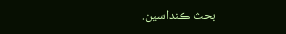بحث ڪنداسين.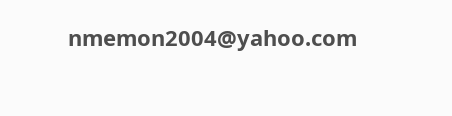nmemon2004@yahoo.com